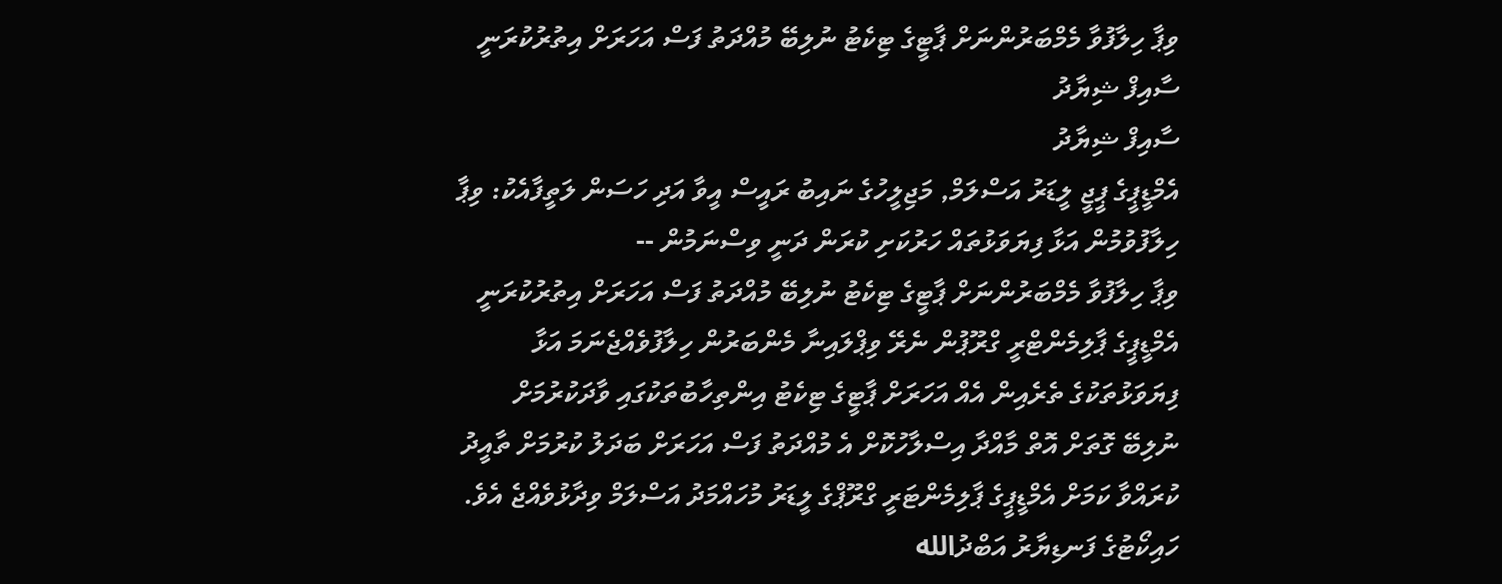ވިޕާ ހިލާފުވާ މެމްބަރުންނަށް ޕާޓީގެ ޓިކެޓު ނުލިބޭ މުއްދަތު ފަސް އަހަރަށް އިތުރުކުރަނީ
ސާއިފް ޝިޔާދު
ސާއިފް ޝިޔާދު
އެމްޑީޕީގެ ޕީޖީ ލީޑަރު އަސްލަމް, މަޖިލީހުގެ ނައިބު ރައީސް އީވާ އަދި ހަސަން ލަތީފާއެކު: ވިޕާ ހިލާފުވުމުން އަޅާ ފިޔަވަޅުތައް ހަރުކަށި ކުރަން ދަނީ ވިސްނަމުން --
ވިޕާ ހިލާފުވާ މެމްބަރުންނަށް ޕާޓީގެ ޓިކެޓު ނުލިބޭ މުއްދަތު ފަސް އަހަރަށް އިތުރުކުރަނީ
އެމްޑީޕީގެ ޕާލިމެންޓްރީ ގްރޫޕުން ނެރޭ ވިޕްލައިނާ މެންބަރުން ހިލާފުވެއްޖެނަމަ އަޅާ ފިޔަވަޅުތަކުގެ ތެރެއިން އެއް އަހަރަށް ޕާޓީގެ ޓިކެޓު އިންތިހާބުތަކުގައި ވާދަކުރުމަށް ނުލިބޭ ގޮތަށް އޮތް މާއްދާ އިސްލާހުކޮށް އެ މުއްދަތު ފަސް އަހަރަށް ބަދަލު ކުރުމަށް ތާއީދު ކުރައްވާ ކަމަށް އެމްޑީޕީގެ ޕާލިމެންޓަރީ ގްރޫޕްގެ ލީޑަރު މުހައްމަދު އަސްލަމް ވިދާޅުވެއްޖެ އެވެ.
ހައިކޯޓުގެ ފަނޑިޔާރު އަބްދުالله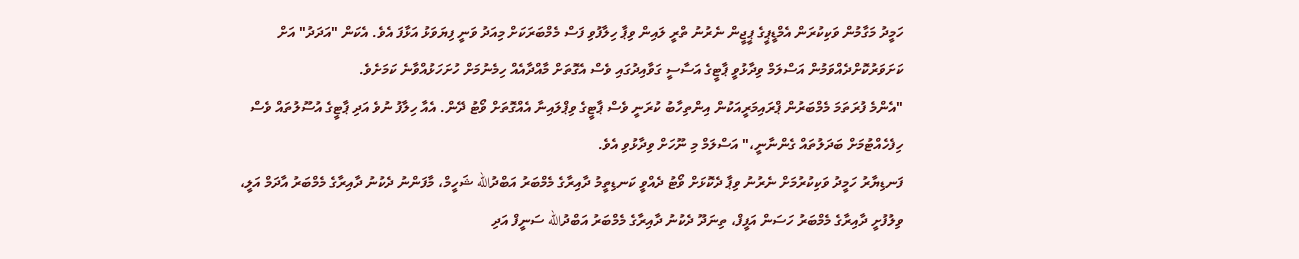ހަމީދު މަގާމުން ވަކިކުރަން އެމްޑީޕީގެ ޕީޖީން ނެރުނު ތްރީ ލައިން ވިޕާ ހިލާފުވި ފަސް މެމްބަރަކަށް މިއަދު ވަނީ ފިޔަވަޅު އަޅާފަ އެވެ. އެކަން "އަދަދު" އަށް ކަށަވަރުކޮށްދެއްވަމުން އަސްލަމް ވިދާޅުވީ ޕާޓީގެ އަސާސީ ގަވާއިދުގައި ވެސް އެގޮތަށް މާއްދާއެއް ހިމެނުމަށް ހުށަހަޅުއްވާނެ ކަމަށެވެ.
"އެންމެ ފުރަތަމަ މެމްބަރުން ޕްރައިމަރީއަކުން އިންތިހާބު ކުރަނީ ވެސް ޕާޓީގެ ވިޕްލައިނާ އެއްގޮތަށް ވޯޓު ދޭން. އެއާ ހިލާފު ނުވެ އަދި ޕާޓީގެ އުސޫލުތައް ވެސް ހިފެހެއްޓުމަށް ބަދަލުތައް ގެންނާނީ،" އަސްލަމް މި ނޫހަށް ވިދާޅުވި އެވެ.
ފަނޑިޔާރު ހަމީދު ވަކިކުރުމަށް ނެރުނު ވިޕާ ދެކޮޅަށް ވޯޓު ދެއްވީ ކަނޑިތީމު ދާއިރާގެ މެމްބަރު އަބްދުالله ޝަހީމް، މާފަންނު ދެކުނު ދާއިރާގެ މެމްބަރު އާދަމް އަލީ، ވިލުފުށީ ދާއިރާގެ މެމްބަރު ހަސަން އަފީފް، ތިނަދޫ ދެކުނު ދާއިރާގެ މެމްބަރު އަބްދުالله ސަނީފް އަދި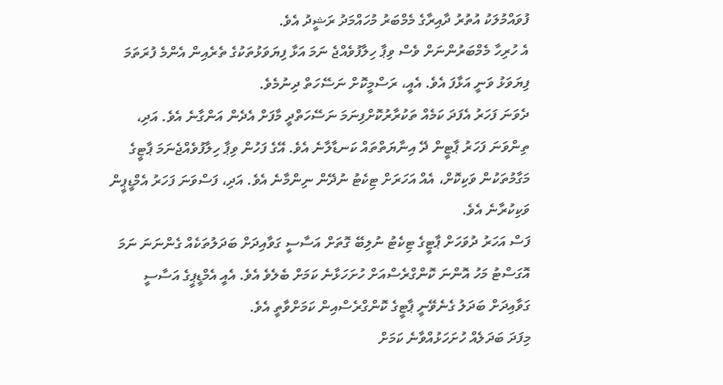ފުވައްމުލަކު އުތުރު ދާއިރާގެ މެމްބަރު މުހައްމަދު ރަޝީދު އެވެ.
އެ ހުރިހާ މެމްބަރުންނަށް ވެސް ވިޕާ ހިލާފުވެއްޖެ ނަމަ އަޅާ ފިޔަވަޅުތަކުގެ ތެރެއިން އެންމެ ފުރަތަމަ ފިޔަވަޅު ވަނީ އަޅާފަ އެވެ. އެއީ، ރަސްމީކޮށް ނަސޭހަތް ދިނުމެވެ.
ދެވަނަ ފަހަރު އެފަދަ ކަމެއް ތަކުރާރުކޮށްފިނަމަ ނަސޭހަތްދީ މާފަށް އެދެން އަންގާނެ އެވެ. އަދި، ތިންވަނަ ފަހަރު ޕާޓީން ދޭ އިނާޔަތްތައް ކަނޑާލާނެ އެވެ. އޭގެ ފަހުން ވިޕާ ހިލާފުވެއްޖެނަމަ ޕާޓީގެ މަގާމުތަކުން ވަކިކޮށް، އެއް އަހަރަށް ޓިކެޓު ނުދޭން ނިންމާނެ އެވެ. އަދި، ފަސްވަނަ ފަހަރު އެމްޑީޕީން ވަކިކުރާނެ އެވެ.
ފަސް އަހަރު ދުވަހަށް ޕާޓީގެ ޓިކެޓު ނުލިބޭ ގޮތަށް އަސާސީ ގަވާއިދަށް ބަދަލުތަކެއް ގެންނަނަ ނަމަ އޮގަސްޓު މަހު އޮންނަ ކޮންގްރެސްއަށް ހުށަހަޅާނެ ކަމަށް ބެލެވެ އެވެ. އެއީ އެމްޑީޕީގެ އަސާސީ ގަވާއިދަށް ބަދަލު ގެނެވޭނީ ޕާޓީގެ ކޮންގްރެސްއިން ކަމަށްވާތީ އެވެ.
މިފަދަ ބަދަލެއް ހުށަހަޅުއްވާނެ ކަމަށް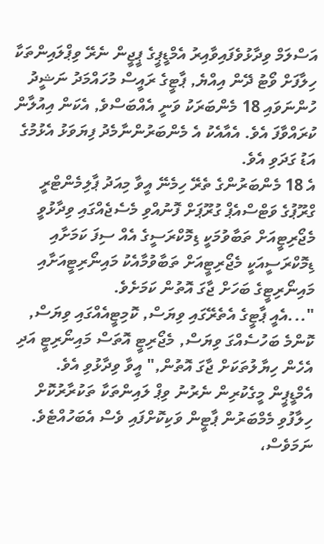އަސްލަމް ވިދާޅުވެފައިވާއިރު އެމްޑީޕީގެ ޕީޖީން ނެރޭ ވިޕްލައިންތަކާ ހިލާފަށް ވޯޓު ދޭން އިއްޔެ, ޕާޓީގެ ރައީސް މުހައްމަދު ނަޝީދު ހުންނަވައި 18 މެންބަރަކު ވަނީ އެއްބަސްވެ, އެކަން އިއުލާން ކުރައްވާފަ އެވެ. އެއާއެކު އެ މެންބަރުންނާމެދު ފިޔަވަޅު އެޅުމުގެ އަޑު ގަދަވި އެވެ.
އެ 18 މެންބަރުންގެ ތެރޭ ހިމެނޭ އީވާ މިއަދު ޕާލިމެންޓްރީ ގްރޫޕުގެ ވަޓްސްއެޕް ގުރޫޕަށް ފޮނުއްވި މެސެޖެއްގައި ވިދާޅުވީ މެޖޯރިޓީއަށް ތަބާވުމަކީ ޑިމޮކްރަސީގެ އެއް ސިފަ ކަމަށާއި ޑިމޮކްރަސީއަކީ މެޖޯރިޓީއަށް ތަބާވުމާއެކު މައިނޯރިޓީއަށާއި މައިނޯރިޓީގެ ބަހަށް ޖާގަ އޮތުން ކަމަށެވެ.
"...އެއީ ޕާޓީގެ އެތެރޭގައި ވިޔަސް, ކޮމިޓީއެއްގައި ވިޔަސް, ކޮންމެ ބަހުސެއްގަ ވިޔަސް, މެޖޯރިޓީ އޮތަސް މައިނޯރިޓީ އަދި އެހެން ހިޔާލުތަކަށް ޖާގަ އޮތުން," އީވާ ވިދާޅުވި އެވެ.
އެމްޑީޕީން މީގެކުރިން ނެރުނު ވިޕް ލައިންތަކާ ތަކުރާރުކޮށް ހިލާފުވި މެމްބަރުން ޕާޓީން ވަކިކޮށްފައި ވެސް އެބަހުއްޓެވެ. ނަމަވެސް،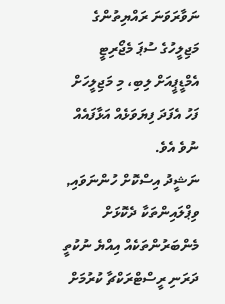ނަވާރަވަނަ ރައްޔިތުންގެ މަޖިލީހުގެ ސުޕަ މެޖޯރިޓީ އެމްޑީޕީއަށް ލިބި، މި މަޖިލީހަށް ފަހު އެފަދަ ފިޔަވަޅެއް އަޅާފައެއް ނުވެ އެވެ.
ނަޝީދު އިސްކޮށް ހުންނަވައި, ވިޕްލައިންތަކާ ދެކޮޅަށް މެންބަރުންތަކެއް އިއްޔެ ނުކުތީ ދަރަނި ރީސްޓްރަކްޗާ ކުރުމަށް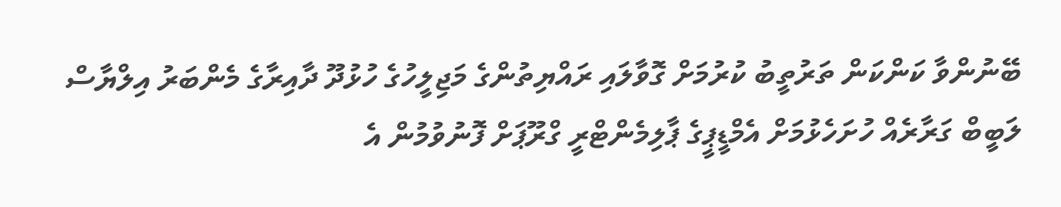ބޭނުންވާ ކަންކަން ތަރުތީބު ކުރުމަށް ގޮވާލައި ރައްޔިތުންގެ މަޖިލީހުގެ ހުޅުދޫ ދާއިރާގެ މެންބަރު އިލްޔާސް ލަބީބް ގަރާރެއް ހުށަހެޅުމަށް އެމްޑީޕީގެ ޕާލިމެންޓްރީ ގްރޫޕަށް ފޮނުވުމުން އެ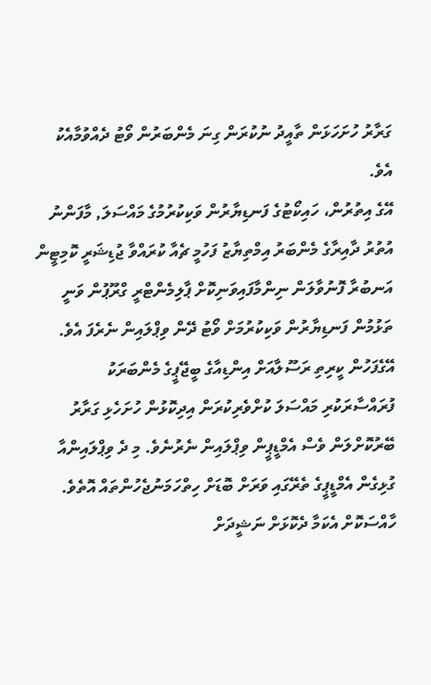ގަރާރު ހުށަހަޅަން ތާއީދު ނުކުރަން ގިނަ މެންބަރުން ވޯޓު ދެއްވުމާއެކު އެވެ.
އޭގެ އިތުރުން، ހައިކޯޓުގެ ފަނޑިޔާރުން ވަކިކުރުމުގެ މައްސަލަ, މާފަންނު އުތުރު ދާއިރާގެ މެންބަރު އިމްތިޔާޒު ފަހުމީ ޗެއާ ކުރައްވާ ޖުޑިޝަރީ ކޮމިޓީން އަނބުރާ ފޮނުވާލަން ނިންމާފައިވަނިކޮށް ޕާލިމެންޓްރީ ގްރޫޕުން ވަނީ ތަޅުމުން ފަނޑިޔާރުން ވަކިކުރުމަށް ވޯޓު ދޭން ވިޕްލައިން ނެރެފަ އެވެ.
އޭގެފަހުން ކީރިތި ރަސޫލާއަށް އިންޑިއާގެ ބީޖޭޕީގެ މެންބަރަކު ފުރައްސާރަކުރި މައްސަލަ ކުށްވެރިކުރަން އިދިކޮޅުން ހުށަހެޅި ގަރާރު ބޭރުކޮށްލަން ވެސް އެމްޑީޕީން ވިޕްލައިން ނެރުނެވެ. މި ދެ ވިޕްލައިންއާ ގުޅިގެން އެމްޑީޕީގެ ތެރޭގައި ވަރަށް ބޮޑަށް ހިތްހަމަނުޖެހުންތައް އޮތެވެ. ހާއްސަކޮށް އެކަމާ ދެކޮޅަށް ނަޝީދަށް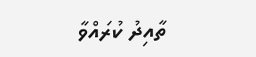ތާއިދު ކުރައްވާ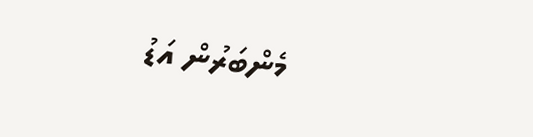މެންބަރުން އަޑު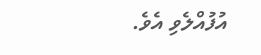އުފުއްލެވި އެވެ.